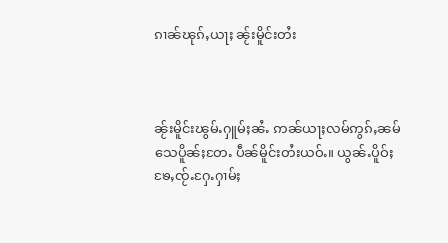ၵၢၼ်ၽုၵ်ႇယႃႈ ၼႂ်းမိူင်းတႆး



ၼႂ်းမိူင်းၽွမ်ႉႁူမ်ႈၼႆႉ ဢၼ်ယႃႈလမ်ဢွၵ်ႇၼမ်သေပိူၼ်ႈတႄႉ ပဵၼ်မိူင်းတႆးယဝ်ႉ။ ယွၼ်ႉပိူဝ်ႈ ၶႄႇၸႂ်ႉႁႄႉႁၢမ်ႈ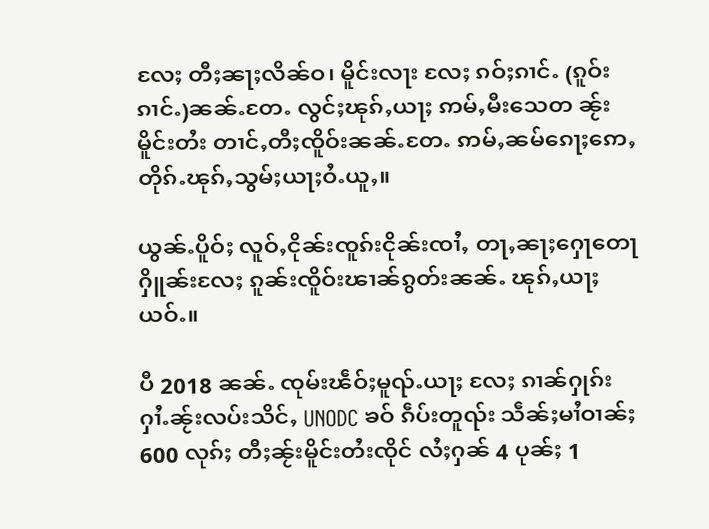လႄႈ တီႈၼႃႈလိၼ်ဝ၊ မိူင်းလႃး လႄႈ ၵဝ်ႈၵၢင်ႉ (ၵူဝ်းၵၢင်ႉ)ၼၼ်ႉတႄႉ လွင်ႈၽုၵ်ႇယႃႈ ဢမ်ႇမီးသေတ ၼႂ်းမိူင်းတႆး တၢင်ႇတီႈၸိူဝ်းၼၼ်ႉတႄႉ ဢမ်ႇၼမ်ၵေႃႈဢေႇ  တိုၵ်ႉၽုၵ်ႇသွမ်ႈယႃႈဝႆႉယူႇ။

ယွၼ်ႉပိူဝ်ႈ လူဝ်ႇငိုၼ်းၸူၵ်းငိုၼ်းၸၢႆႇ တႃႇၼႃႈႁေႃတေႃႁိူၼ်းလႄႈ ၵူၼ်းၸိူဝ်းၽၢၼ်ၵွတ်းၼၼ်ႉ ၽုၵ်ႇယႃႈယဝ်ႉ။

ပီ 2018 ၼၼ်ႉ ၸုမ်းၽဵဝ်ႈမူၺ်ႉယႃႈ လႄႈ ၵၢၼ်ႁုၵ်းႁၢႆႉၼႂ်းလပ်းသိင်ႇ UNODC ၶဝ် ၵဵပ်းတူၺ်း သဵၼ်ႈမၢႆဝၢၼ်ႈ 600 လုၵ်ႈ တီႈၼႂ်းမိူင်းတႆးၸိုင် လႆႈႁၼ် 4 ပုၼ်ႈ 1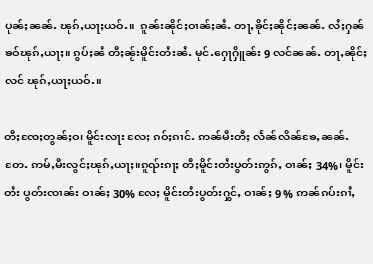ပုၼ်ႈၼၼ်ႉ ၽုၵ်ႇယႃႈယဝ်ႉ။  ၵူၼ်းၼိုင်ႈဝၢၼ်ႈၼႆႉ တႃႇၶိုင်ႈၼိုင်ႈၼၼ်ႉ လႆႈႁၼ် ၶဝ်ၽုၵ်ႇယႃႈ။ ၵွပ်ႈၼႆ တီႈၼႂ်းမိူင်းတႆးၼႆႉ မုင်ႉႁေႃႁိူၼ်း 9 လင်ၼၼ်ႉ တႃႇၼိုင်ႈလင် ၽုၵ်ႇယႃႈယဝ်ႉ။

တီႈၸႄႈတွၼ်ႈဝ၊ မိူင်းလႃး လႄႈ ၵဝ်ႈၵၢင်ႉ ဢၼ်မီးတီႈ လႅၼ်လိၼ်ၶႄႇၼၼ်ႉတႄႉ ဢမ်ႇမီးလွင်ႈၽုၵ်ႇယႃႈ။ၵူၺ်းၵႃႈ တီႈမိူင်းတႆးပွတ်းဢွၵ်ႇ ဝၢၼ်ႈ 34%၊ မိူင်းတႆး ပွတ်းၸၢၼ်း ဝၢၼ်ႈ 30% လႄႈ မိူင်းတႆးပွတ်းႁွင်ႇ ဝၢၼ်ႈ 9 % ဢၼ်ၵပ်းၵၢႆႇ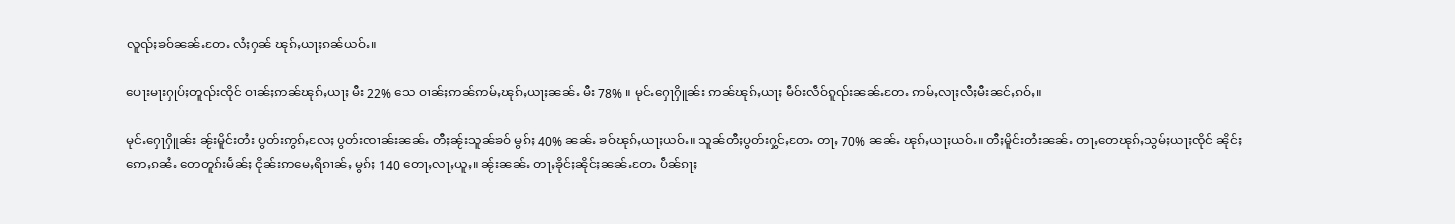လူၺ်ႈၶဝ်ၼၼ်ႉတႄႉ လႆႈႁၼ် ၽုၵ်ႇယႃႈၵၼ်ယဝ်ႉ။

ပေႃးမႃးႁုပ်ႈတူၺ်းၸိုင် ဝၢၼ်ႈဢၼ်ၽုၵ်ႇယႃႈ မီး 22% သေ ဝၢၼ်ႈဢၼ်ဢမ်ႇၽုၵ်ႇယႃႈၼၼ်ႉ မီး 78% ။ မုင်ႉႁေႃႁိူၼ်း ဢၼ်ၽုၵ်ႇယႃႈ မဵဝ်းလဵဝ်ၵူၺ်းၼၼ်ႉတႄႉ ဢမ်ႇလႃႈလီႈမီးၼင်ႇၵဝ်ႇ။

မုင်ႉႁေႃႁိူၼ်း ၼႂ်းမိူင်းတႆး ပွတ်းဢွၵ်ႇလႄႈ ပွတ်းၸၢၼ်းၼၼ်ႉ တီႈၼႂ်းသူၼ်ၶဝ် မွၵ်ႈ 40% ၼၼ်ႉ ၶဝ်ၽုၵ်ႇယႃႈယဝ်ႉ။ သူၼ်တီႈပွတ်းႁွင်ႇတႄႉ တႃႇ 70% ၼၼ်ႉ ၽုၵ်ႇယႃႈယဝ်ႉ။ တီႈမိူင်းတႆးၼၼ်ႉ တႃႇတေၽုၵ်ႇသွမ်ႈယႃႈၸိုင် ၼိုင်ႈဢေႇၵၼႆႉ တေတူၵ်းမႅၼ်ႈ ငိုၼ်းဢမေႇရိၵၢၼ်ႇ မွၵ်ႈ 140 တေႃႇလႃႇယူႇ။ ၼႂ်းၼၼ်ႉ တႃႇၶိုင်ႈၼိုင်ႈၼၼ်ႉတႄႉ ပဵၼ်ၵႃႈ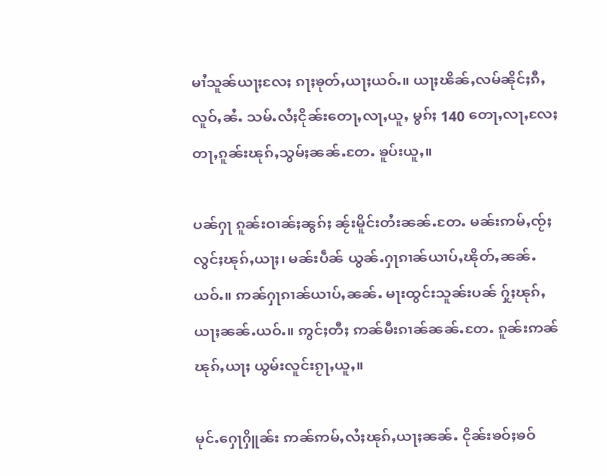မၢႆသူၼ်ယႃႈလႄႈ ၵႃႈၶုတ်ႇယႃႈယဝ်ႉ။ ယႃႈၽိၼ်ႇလမ်ၼိုင်ႈၵီႇလူဝ်ႇၼႆႉ သမ်ႉလႆႈငိုၼ်းတေႃႇလႃႇယူႇ မွၵ်ႈ 140 တေႃႇလႃႇလႄႈ တႃႇၵူၼ်းၽုၵ်ႇသွမ်ႈၼၼ်ႉတႄႉ ၶူပ်းယူႇ။

ပၼ်ႁႃ ၵူၼ်းဝၢၼ်ႈၼွၵ်ႈ ၼႂ်းမိူင်းတႆးၼၼ်ႉတႄႉ မၼ်းဢမ်ႇၸႂ်ႈ လွင်ႈၽုၵ်ႇယႃႈ၊ မၼ်းပဵၼ် ယွၼ်ႉႁႃၵၢၼ်ယၢပ်ႇၽိုတ်ႇၼၼ်ႉယဝ်ႉ။ ဢၼ်ႁႃၵၢၼ်ယၢပ်ႇၼၼ်ႉ မႃးထွင်းသူၼ်းပၼ် ႁႂ်ႈၽုၵ်ႇယႃႈၼၼ်ႉယဝ်ႉ။ ဢွင်ႈတီႈ ဢၼ်မီးၵၢၼ်ၼၼ်ႉတႄႉ ၵူၼ်းဢၼ်ၽုၵ်ႇယႃႈ ယွမ်းလူင်းၵႂႃႇယူႇ။

မုင်ႉႁေႃႁိူၼ်း ဢၼ်ဢမ်ႇလႆႈၽုၵ်ႇယႃႈၼၼ်ႉ ငိုၼ်းၶဝ်ႈၶဝ်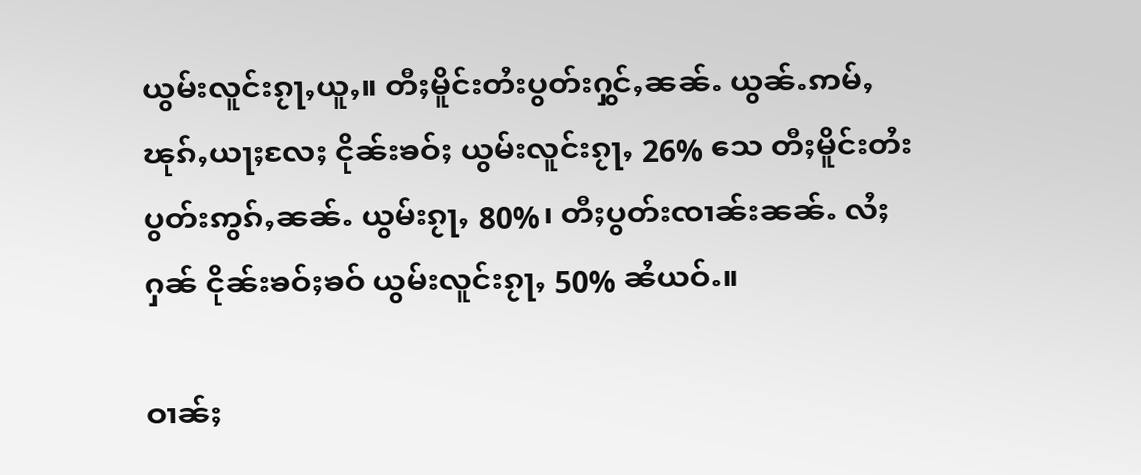ယွမ်းလူင်းၵႂႃႇယူႇ။ တီႈမိူင်းတႆးပွတ်းႁွင်ႇၼၼ်ႉ ယွၼ်ႉဢမ်ႇၽုၵ်ႇယႃႈလႄႈ ငိုၼ်းၶဝ်ႈ ယွမ်းလူင်းၵႂႃႇ 26% သေ တီႈမိူင်းတႆးပွတ်းဢွၵ်ႇၼၼ်ႉ ယွမ်းၵႂႃႇ 80%၊ တီႈပွတ်းၸၢၼ်းၼၼ်ႉ လႆႈႁၼ် ငိုၼ်းၶဝ်ႈၶဝ် ယွမ်းလူင်းၵႂႃႇ 50% ၼႆယဝ်ႉ။

ဝၢၼ်ႈ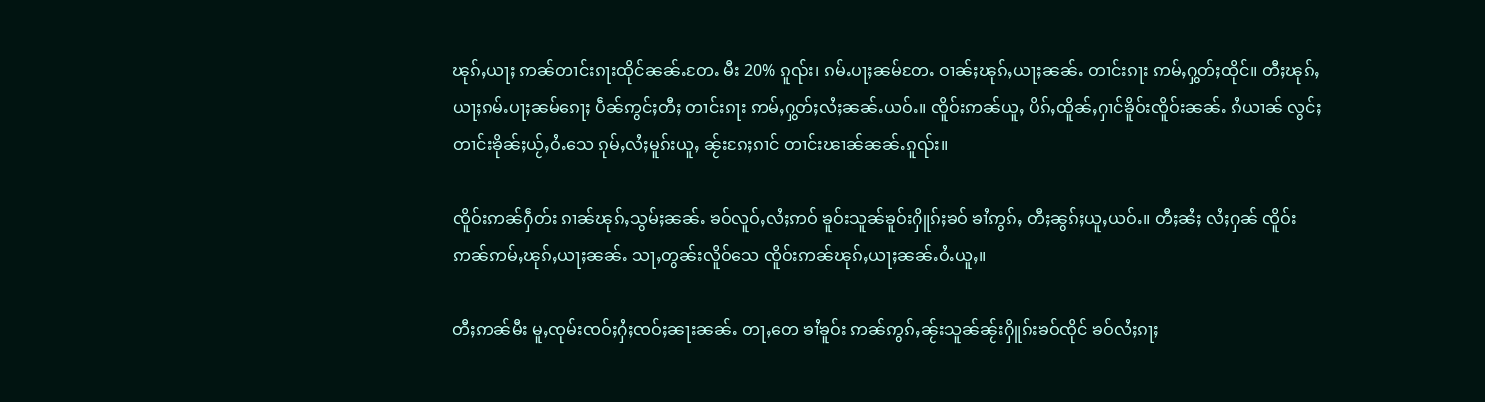ၽုၵ်ႇယႃႈ ဢၼ်တၢင်းၵႃးထိုင်ၼၼ်ႉတႄႉ မီး 20% ၵူၺ်း၊ ၵမ်ႉပႃႈၼမ်တႄႉ ဝၢၼ်ႈၽုၵ်ႇယႃႈၼၼ်ႉ တၢင်းၵႃး ဢမ်ႇႁွတ်ႈထိုင်။ တီႈၽုၵ်ႇယႃႈၵမ်ႉပႃႈၼမ်ၵေႃႈ ပဵၼ်ဢွင်ႈတီႈ တၢင်းၵႃး ဢမ်ႇႁွတ်ႈလႆႈၼၼ်ႉယဝ်ႉ။ ၸိူဝ်းဢၼ်ယူႇ ပိၵ်ႇထိူၼ်ႇႁၢင်ၶိူဝ်းၸိူဝ်းၼၼ်ႉ ၵႆယၢၼ် လွင်ႈတၢင်းၶိုၼ်ႈယႂ်ႇဝႆႉသေ ၵုမ်ႇလႆႈမူၵ်းယူႇ ၼႂ်းၵႄႈၵၢင် တၢင်းၽၢၼ်ၼၼ်ႉၵူၺ်း။

ၸိူဝ်းဢၼ်ႁဵတ်း ၵၢၼ်ၽုၵ်ႇသွမ်ႈၼၼ်ႉ ၶဝ်လူဝ်ႇလႆႈဢဝ် ၶူဝ်းသူၼ်ၶူဝ်းႁိူၵ်ႈၶဝ် ၶၢႆဢွၵ်ႇ တီႈၼွၵ်ႈယူႇယဝ်ႉ။ တီႈၼႆႈ လႆႈႁၼ် ၸိူဝ်းဢၼ်ဢမ်ႇၽုၵ်ႇယႃႈၼၼ်ႉ သႃႇတွၼ်းလိူဝ်သေ ၸိူဝ်းဢၼ်ၽုၵ်ႇယႃႈၼၼ်ႉဝႆႉယူႇ။

တီႈဢၼ်မီး မူႇၸုမ်းၸဝ်ႈႁႆႈၸဝ်ႈၼႃးၼၼ်ႉ တႃႇတေ ၶၢႆၶူဝ်း ဢၼ်ဢွၵ်ႇၼႂ်းသူၼ်ၼႂ်းႁိူၵ်းၶဝ်ၸိုင် ၶဝ်လႆႈၵႃႈ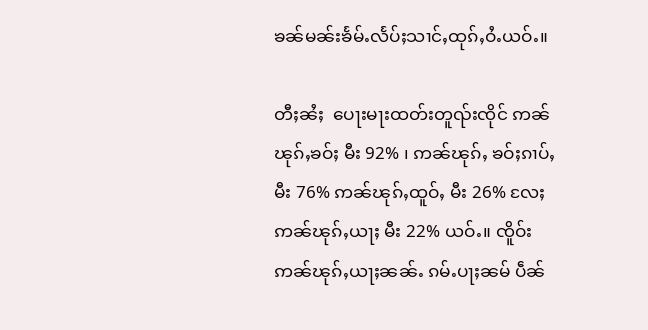ၶၼ်မၼ်းၶႅမ်ႉလႅပ်ႈသၢင်ႇထုၵ်ႇဝႆႉယဝ်ႉ။

တီႈၼႆႈ  ပေႃးမႃးထတ်းတူၺ်းၸိုင် ဢၼ်ၽုၵ်ႇၶဝ်ႈ မီး 92% ၊ ဢၼ်ၽုၵ်ႇ ၶဝ်ႈၵၢပ်ႇ မီး 76% ဢၼ်ၽုၵ်ႇထူဝ်ႇ မီး 26% လႄႈ ဢၼ်ၽုၵ်ႇယႃႈ မီး 22% ယဝ်ႉ။ ၸိူဝ်းဢၼ်ၽုၵ်ႇယႃႈၼၼ်ႉ ၵမ်ႉပႃႈၼမ် ပဵၼ်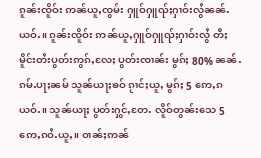ၵူၼ်းၸိူဝ်း ဢၼ်ယူႇၸွမ်း ႁူဝ်ႁူၺ်ႈႁၢဝ်းလွႆၼၼ်ႉယဝ်ႉ။ ၵူၼ်းၸိူဝ်း ဢၼ်ယူႇႁူဝ်ႁူၺ်ႈႁၢဝ်းလွႆ တီႈမိူင်းတႆးပွတ်းဢွၵ်ႇလႄႈ ပွတ်းၸၢၼ်း မွၵ်ႈ 80% ၼၼ်ႉ ၵမ်ႉပႃႈၼမ် သူၼ်ယႃႈၶဝ် ၵႂၢင်ႈယူႇ မွၵ်ႈ 5 ဢေႇၵယဝ်ႉ။ သူၼ်ယႃႈ ပွတ်းႁွင်ႇတႄႉ လိူဝ်တွၼ်းသေ 5 ဢေႇၵဝႆႉယူႇ။ ဝၢၼ်ႈဢၼ်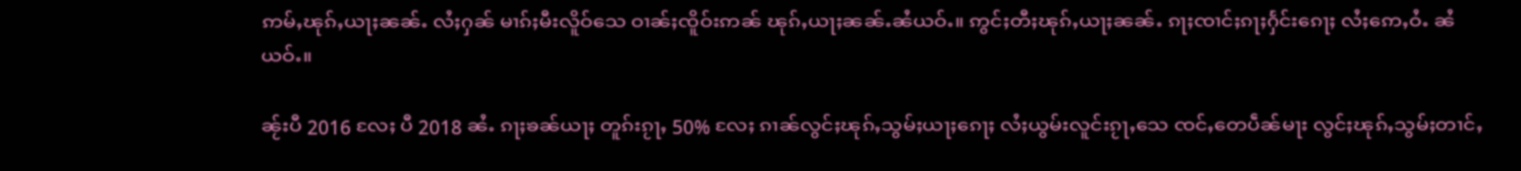ဢမ်ႇၽုၵ်ႇယႃႈၼၼ်ႉ လႆႈႁၼ် မၢၵ်ႈမီးလိူဝ်သေ ဝၢၼ်ႈၸိူဝ်းဢၼ် ၽုၵ်ႇယႃႈၼၼ်ႉၼႆယဝ်ႉ။ ဢွင်ႈတီႈၽုၵ်ႇယႃႈၼၼ်ႉ ၵႃႈၸၢင်ႈၵႃႈႁႅင်းၵေႃႈ လႆႈဢေႇဝႆႉ ၼႆယဝ်ႉ။

ၼႂ်းပီ 2016 လႄႈ ပီ 2018 ၼႆႉ ၵႃႈၶၼ်ယႃႈ တူၵ်းၵႂႃႇ 50% လႄႈ ၵၢၼ်လွင်ႈၽုၵ်ႇသွမ်ႈယႃႈၵေႃႈ လႆႈယွမ်းလူင်းၵႂႃႇသေ ၸင်ႇတေပဵၼ်မႃး လွင်ႈၽုၵ်ႇသွမ်ႈတၢင်ႇ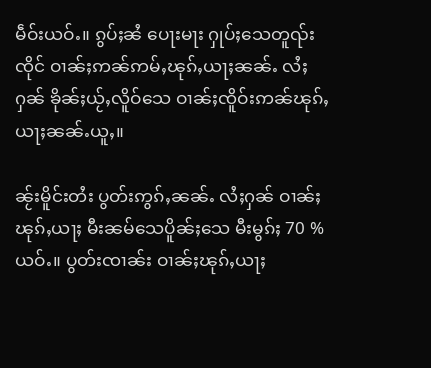မဵဝ်းယဝ်ႉ။ ၵွပ်ႈၼႆ ပေႃးမႃး ႁုပ်ႈသေတူၺ်းၸိုင် ဝၢၼ်ႈဢၼ်ဢမ်ႇၽုၵ်ႇယႃႈၼၼ်ႉ လႆႈႁၼ် ၶိုၼ်ႈယႂ်ႇလိူဝ်သေ ဝၢၼ်ႈၸိူဝ်းဢၼ်ၽုၵ်ႇယႃႈၼၼ်ႉယူႇ။

ၼႂ်းမိူင်းတႆး ပွတ်းဢွၵ်ႇၼၼ်ႉ လႆႈႁၼ် ဝၢၼ်ႈၽုၵ်ႇယႃႈ မီးၼမ်သေပိူၼ်ႈသေ မီးမွၵ်ႈ 70 % ယဝ်ႉ။ ပွတ်းၸၢၼ်း ဝၢၼ်ႈၽုၵ်ႇယႃႈ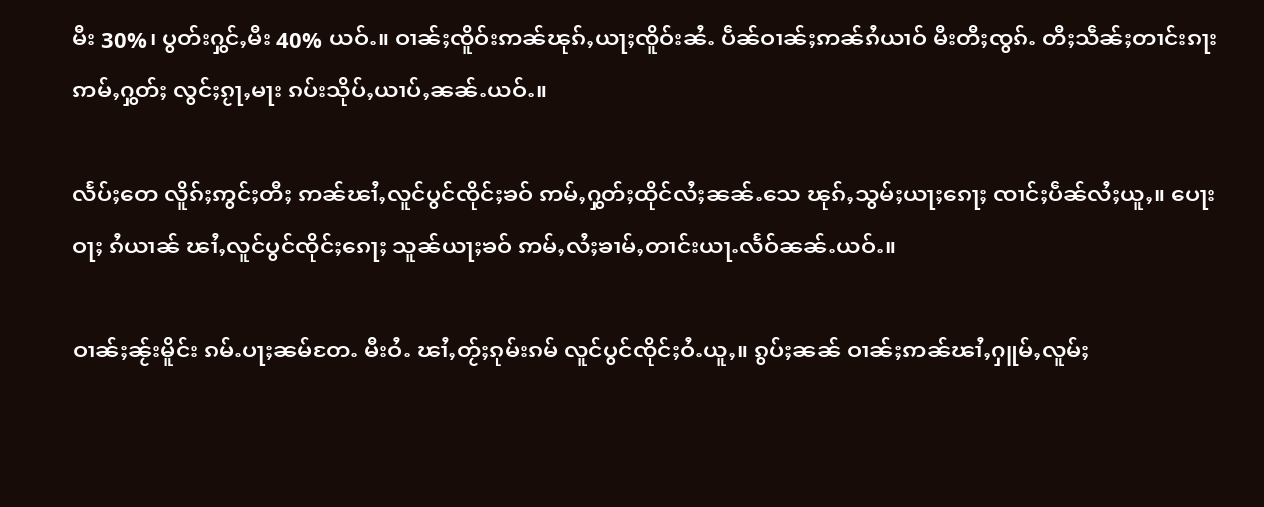မီး 30%၊ ပွတ်းႁွင်ႇမီး 40% ယဝ်ႉ။ ဝၢၼ်ႈၸိူဝ်းဢၼ်ၽုၵ်ႇယႃႈၸိူဝ်းၼႆႉ ပဵၼ်ဝၢၼ်ႈဢၼ်ၵႆယၢဝ် မီးတီႈၸွၵ်ႉ တီႈသဵၼ်ႈတၢင်းၵႃး ဢမ်ႇႁွတ်ႈ လွင်ႈၵႂႃႇမႃး ၵပ်းသိုပ်ႇယၢပ်ႇၼၼ်ႉယဝ်ႉ။

လႅပ်ႈတေ လိူၵ်ႈဢွင်ႈတီႈ ဢၼ်ၽၢႆႇလူင်ပွင်ၸိုင်ႈၶဝ် ဢမ်ႇႁွတ်ႈထိုင်လႆႈၼၼ်ႉသေ ၽုၵ်ႇသွမ်ႈယႃႈၵေႃႈ ၸၢင်ႈပဵၼ်လႆႈယူႇ။ ပေႃးဝႃႈ ၵႆယၢၼ် ၽၢႆႇလူင်ပွင်ၸိုင်ႈၵေႃႈ သူၼ်ယႃႈၶဝ် ဢမ်ႇလႆႈၶၢမ်ႇတၢင်းယႃႉလႅဝ်ၼၼ်ႉယဝ်ႉ။

ဝၢၼ်ႈၼႂ်းမိူင်း ၵမ်ႉပႃႈၼမ်တႄႉ မီးဝႆႉ ၽၢႆႇတႂ်ႈၵုမ်းၵမ် လူင်ပွင်ၸိုင်ႈဝႆႉယူႇ။ ၵွပ်ႈၼၼ် ဝၢၼ်ႈဢၼ်ၽၢႆႇႁူမ်ႇလူမ်ႈ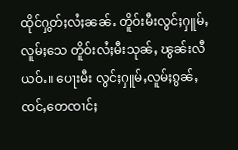ထိုင်ႁွတ်ႈလႆႈၼၼ်ႉ တိူဝ်းမီးလွင်ႈႁူမ်ႇလူမ်ႈသေ တိူဝ်းလႆႈမီးသုၼ်ႇ ၽွၼ်းလီယဝ်ႉ။ ပေႃးမီး လွင်ႈႁူမ်ႇလူမ်ႈၵွၼ်ႇ ၸင်ႇတေၸၢင်ႈ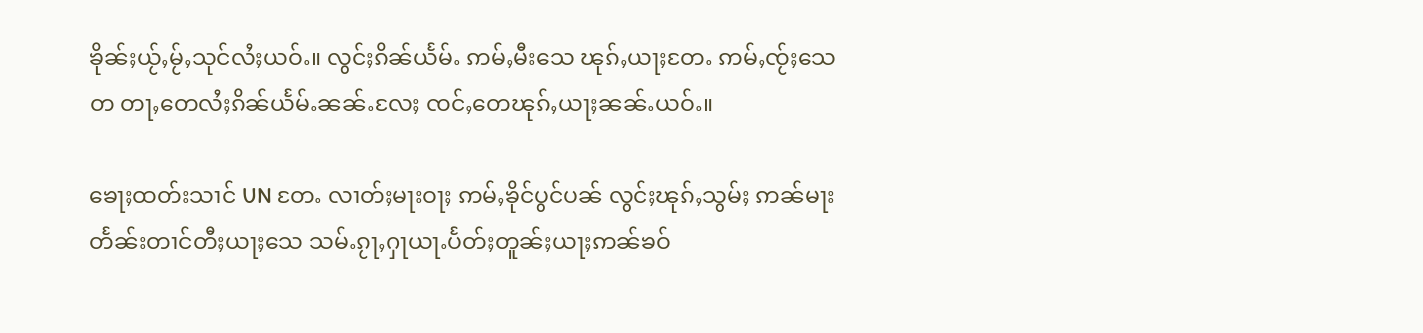ၶိုၼ်ႈယႂ်ႇမႂ်ႇသုင်လႆႈယဝ်ႉ။ လွင်ႈၵိၼ်ယႅမ်ႉ ဢမ်ႇမီးသေ ၽုၵ်ႇယႃႈတႄႉ ဢမ်ႇၸႂ်ႈသေတ တႃႇတေလႆႈၵိၼ်ယႅမ်ႉၼၼ်ႉလႄႈ ၸင်ႇတေၽုၵ်ႇယႃႈၼၼ်ႉယဝ်ႉ။

ၶေႃႈထတ်းသၢင် UN တႄႉ လၢတ်ႈမႃးဝႃႈ ဢမ်ႇၶိုင်ပွင်ပၼ် လွင်ႈၽုၵ်ႇသွမ်ႈ ဢၼ်မႃး တႅၼ်းတၢင်တီႈယႃႈသေ သမ်ႉၵႂႃႇႁႃယႃႉပႅတ်ႈတူၼ်ႈယႃႈဢၼ်ၶဝ်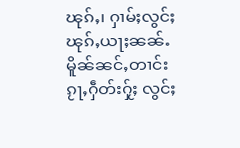ၽုၵ်ႇ၊ ႁၢမ်ႈလွင်ႈၽုၵ်ႇယႃႈၼၼ်ႉ မိူၼ်ၼင်ႇတၢင်း ၵႂႃႇႁဵတ်းႁႂ်ႈ လွင်ႈ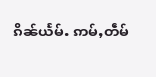ၵိၼ်ယႅမ်ႉ ဢမ်ႇတဵမ်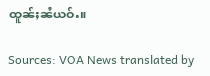ထူၼ်ႈၼႆယဝ်ႉ။

Sources: VOA News translated by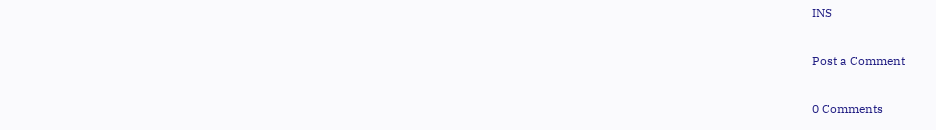INS

Post a Comment

0 Comments